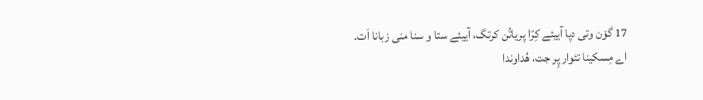17 گۆن وتی دپا آییئے کِرّا پریاتُن کرتگ، آییئے ستا و سنا منی زبانا اَت.
اے مِسکینا تئوار پِر جت، هُداوندا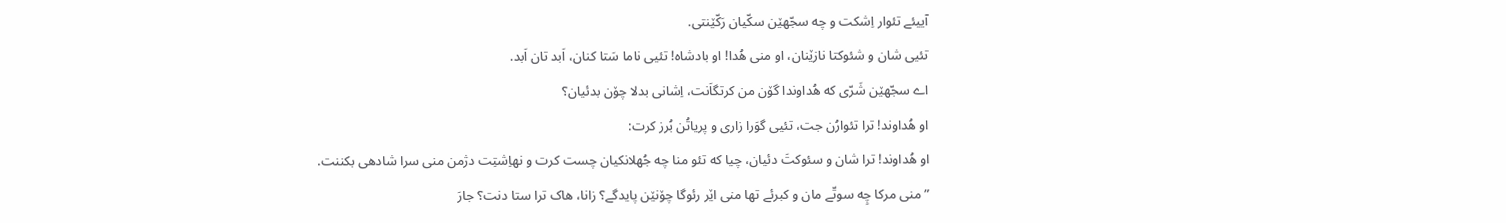آییئے تئوار اِشکت و چه سجّهێن سکّیان رَکّێنتی.
تئیی شان و شئوکتا نازێنان، او منی هُدا! او بادشاه! تئیی ناما سَتا کنان، اَبد تان اَبد.
اے سجّهێن شَرّی که هُداوندا گۆن من کرتگاَنت، اِشانی بدلا چۆن بدئیان؟
او هُداوند! ترا تئوارُن جت، تئیی گوَرا زاری و پریاتُن بُرز کرت:
او هُداوند! ترا شان و سئوکتَ دئیان، چیا که تئو منا چه جُهلانکیان چست کرت و نهاِشتِت دژمن منی سرا شادهی بکننت.
”منی مرکا چِه سوتّے مان و کبرئے تها منی اێر رئوگا چۆنێن پایدگے؟ زانا، هاک ترا ستا دنت؟ جارَ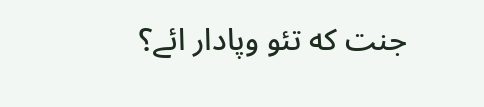جنت که تئو وپادار ائے؟